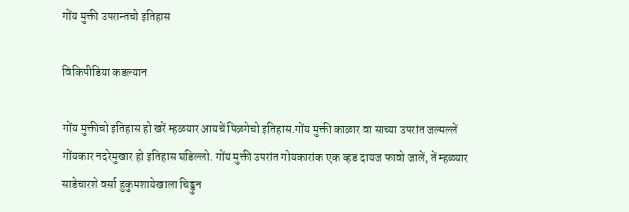गोंय मुक्ती उपरान्तचो इतिहास

विकिपीडिया कडल्यान

गोंय मुक्तीचो इतिहास हो खरें म्हळयार आयचें पिळगेचो इतिहास.गोंय मुक्ती काळार वा साच्या उपरांत जल्मल्लें गोंयकार नदरेमुखार हो इतिहास घडिल्लो. गोंय मुक्ती उपरांत गोयकारांक एक व्हड दायज फावो जालें, तें म्हळ्यार साडेचारशे वर्सा हुकुमशायेखाला चिड्डुन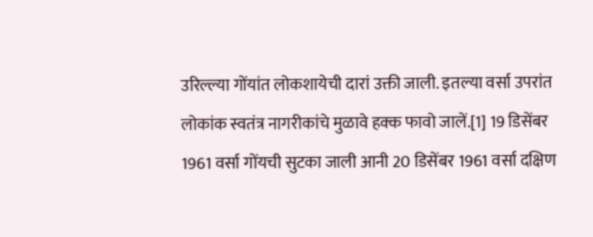उरिल्ल्या गोंयांत लोकशायेची दारां उक्ती जाली. इतल्या वर्सा उपरांत लोकांक स्वतंत्र नागरीकांचे मुळावे हक्क फावो जालें.[1] 19 डिसेंबर 1961 वर्सा गोंयची सुटका जाली आनी 20 डिसेंबर 1961 वर्सा दक्षिण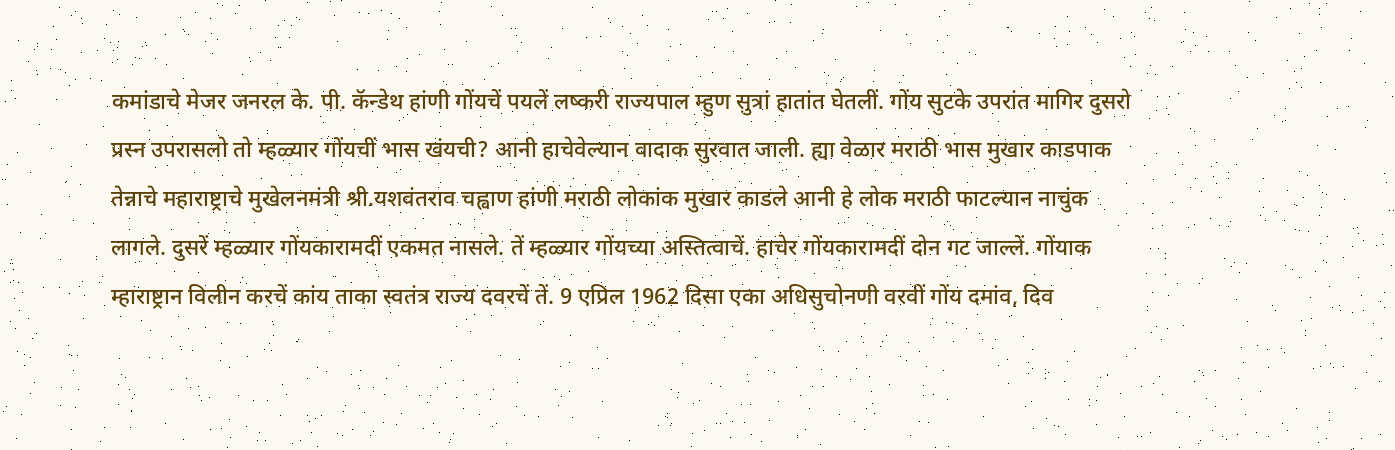कमांडाचे मेजर जनरल के. पी. कॅन्डेथ हांणी गोंयचें पयलें लष्करी राज्यपाल म्हुण सुत्रां हातांत घेतलीं. गोंय सुटके उपरांत मागिर दुसरो प्रस्न उपरासलो तो म्हळ्यार गोंयचीं भास खंयची? आनी हाचेवेल्यान वादाक सुरवात जाली. ह्या वेळार मराठी भास मुखार काडपाक तेन्नाचे महाराष्ट्राचे मुखेलनमंत्री ‍‍श्री.यशवंतराव चह्वाण हांणी मराठी लोकांक मुखार काडले आनी हे लोक मराठी फाटल्यान नाचुंक लागले. दुसरें म्हळ्यार गोंयकारामदीं एकमत नासले. तें म्हळ्यार गोंयच्या अस्तित्वाचें. हाचेर गोंयकारामदीं दोन गट जाल्लें. गोंयाक म्हाराष्ट्रान विलीन करचें कांय ताका स्वतंत्र राज्य दवरचें तें. 9 एप्रिल 1962 दिसा एका अधिसुचोनणी वरवीं गोंय दमांव, दिव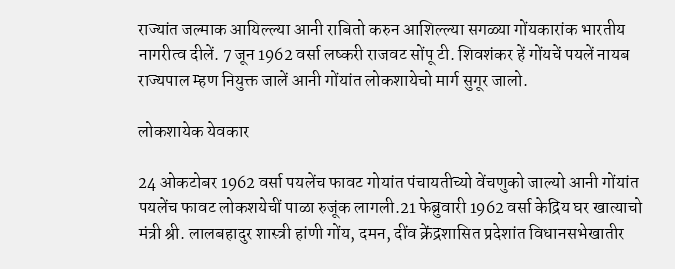राज्यांत जल्माक आयिल्ल्या आनी राबितो करुन आशिल्ल्या सगळ्या गोंयकारांक भारतीय नागरीत्व दीलें. 7 जून 1962 वर्सा लष्करी राजवट सोंपू टी. शिवशंकर हें गोंयचें पयलें नायब राज्यपाल म्हण नियुक्त जालें आनी गोंयांत लोकशायेचो मार्ग सुगूर जालो.

लोकशायेक येवकार

24 ओकटोबर 1962 वर्सा पयलेंच फावट गोयांत पंचायतीच्यो वेंचणुको जाल्यो आनी गोंयांत पयलेंच फावट लोकशयेचीं पाळा रुजूंक लागली.21 फेब्रुवारी 1962 वर्सा केद्रिय घर खात्याचो मंत्री श्री. लालबहादुर शास्त्री हांणी गोंय, दमन, दींव क्रेंद्रशासित प्रदेशांत विधानसभेखातीर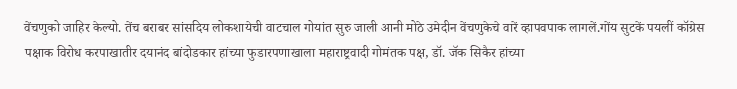वेंचणुको जाहिर केल्यो. तेंच बराबर सांसदिय लोकशायेची वाटचाल गोयांत सुरु जाली आनी मोठे उमेदीन वेंचणुकेचे वारें व्हापवपाक लागलें.गोंय सुटकें पयलीं कॉग्रेस पक्षाक विरोध करपाखातीर दयानंद बांदोडकार हांच्या फुडारपणाखाला महाराष्ट्रवादी गोमंतक पक्ष, डॉ. जॅक सिकैर हांच्या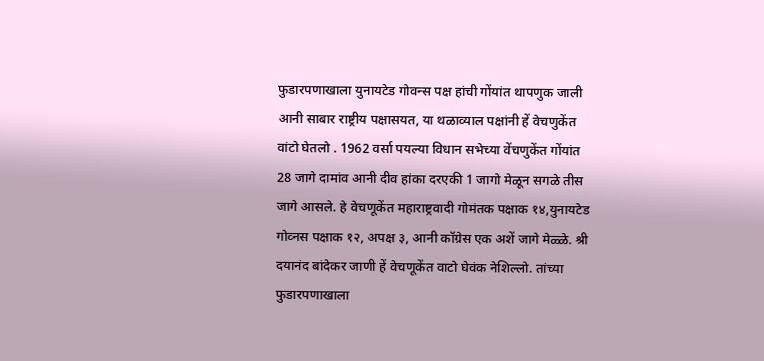फुडारपणाखाला युनायटेड गोवन्स पक्ष हांची गोंयांत थापणुक जाली आनी साबार राष्ट्रीय पक्षासयत, या थळाव्याल पक्षांनी हें वेचणुकेंत वांटो घेतलो . 1962 वर्सा पयल्या विधान सभेच्या वेंचणुकेंत गोंयांत 28 जागे दामांव आनी दीव हांका दरएकी 1 जागो मेळून सगळे तीस जागे आसले. हे वेचणूकेंत महाराष्ट्रवादी गोमंतक पक्षाक १४,युनायटेड गोव्नस पक्षाक १२, अपक्ष ३, आनी कॉग्रेस एक अशें जागे मेळ्ळे. श्री दयानंद बांदेकर जाणी हें वेचणूकेंत वाटो घेवंक नेशिल्लो. तांच्या फुडारपणाखाला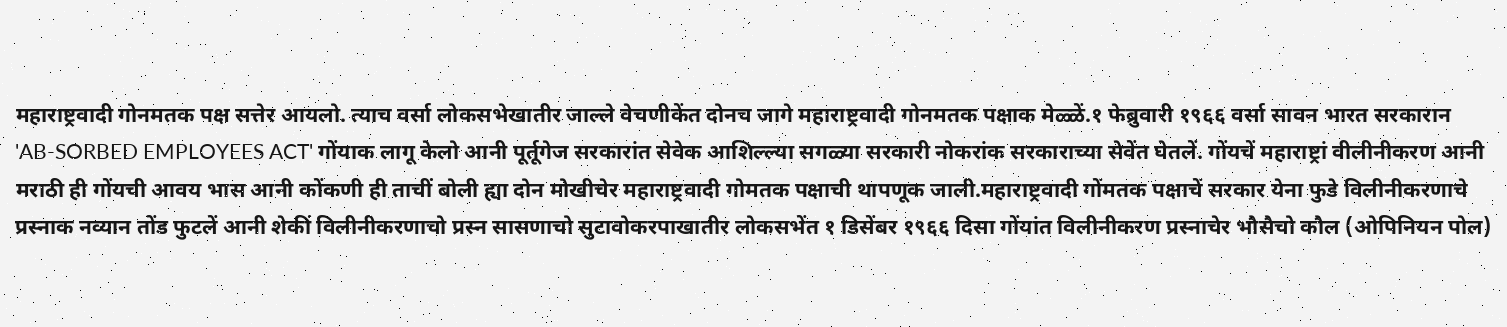महाराष्ट्रवादी गोनमतक पक्ष सत्तेर आयलो. त्याच वर्सा लोकसभेखातीर जाल्ले वेचणीकेंत दोनच जागे महाराष्ट्रवादी गोनमतक पक्षाक मेळ्ळें.१ फेब्रुवारी १९६६ वर्सा सावन भारत सरकारान 'AB-SORBED EMPLOYEES ACT' गोंयाक लागू केलो आनी पूर्तूगेज सरकारांत सेवेक आशिल्ल्या सगळ्या सरकारी नोकरांक सरकाराच्या सेवेंत घेतलें. गोंयचें महाराष्ट्रां वीलीनीकरण आनी मराठी ही गोंयची आवय भास आनी कोंकणी ही ताचीं बोली ह्या दोन मोखीचेर महाराष्ट्रवादी गोमतक पक्षाची थापणूक जाली.महाराष्ट्रवादी गोंमतक पक्षाचें सरकार येना फुडे विलीनीकरणाचे प्रस्नाक नव्यान तोंड फुटलें आनी शेकीं विलीनीकरणाचो प्रस्न सासणाचो सुटावोकरपाखातीर लोकसभेंत १ डिसेंबर १९६६ दिसा गोंयांत विलीनीकरण प्रस्नाचेर भौसैचो कौल (ओपिनियन पोल)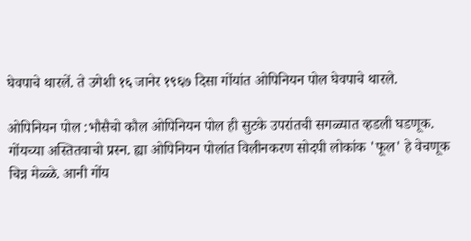घेवपाचे थारलें. ते उगेशी १६ जानेर १९६७ दिसा गोंयांत ओपिनियन पोल घेवपाचे थारले.

ओपिनियन पोल :भौसैचो कौल ओपिनियन पोल ही सुटके उपरांतची सगळ्यात व्हडली घडणूक. गोंयच्या अस्तितवाचो प्रस्न. ह्या ओपिनियन पोलांत विलीनकरण सोदपी लोकांक 'फूल' हे वेचणूक चिन्न मेळ्ळे. आनी गोंय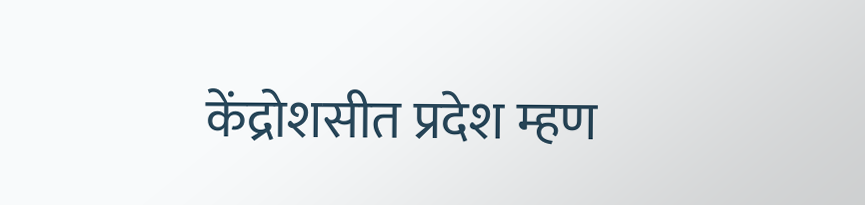केंद्रोशसीत प्रदेश म्हण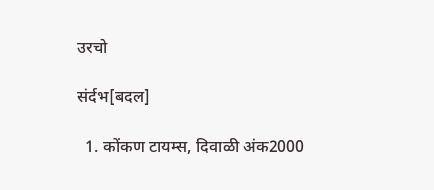उरचो

संर्दभ[बदल]

  1. कोंकण टायम्स, दिवाळी अंक2000